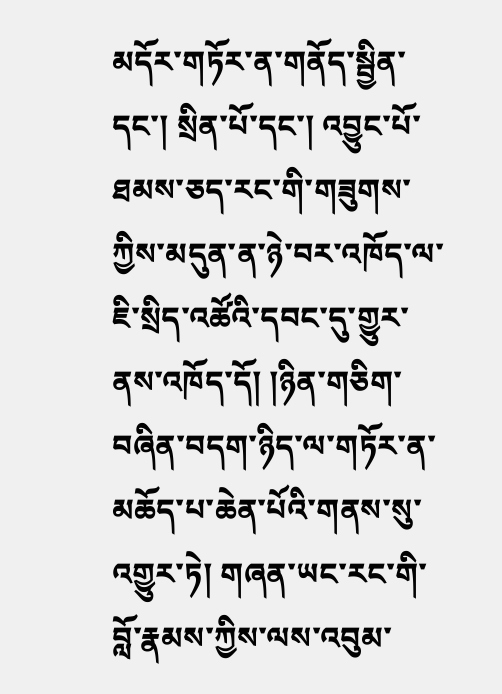མདོར་གཏོར་ན་གནོད་སྦྱིན་དང་། སྲིན་པོ་དང་། འབྱུང་པོ་ཐམས་ཅད་རང་གི་གཟུགས་ཀྱིས་མདུན་ན་ཉེ་བར་འཁོད་ལ་ཇི་སྲིད་འཚོའི་དབང་དུ་གྱུར་ནས་འཁོད་དོ། །ཉིན་གཅིག་བཞིན་བདག་ཉིད་ལ་གཏོར་ན་མཆོད་པ་ཆེན་པོའི་གནས་སུ་འགྱུར་ཏེ། གཞན་ཡང་རང་གི་བློ་རྣམས་ཀྱིས་ལས་འབུམ་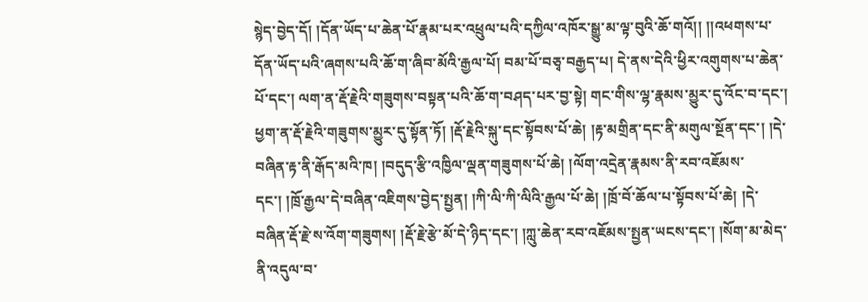སྙེད་བྱེད་དོ། །དོན་ཡོད་པ་ཆེན་པོ་རྣམ་པར་འཕྲུལ་པའི་དཀྱིལ་འཁོར་སྒྱུ་མ་ལྟ་བུའི་ཆོ་གའོ།། །།འཕགས་པ་དོན་ཡོད་པའི་ཞགས་པའི་ཆོ་ག་ཞིབ་མོའི་རྒྱལ་པོ། བམ་པོ་བཅྭ་བརྒྱད་པ། དེ་ནས་དེའི་ཕྱིར་འགུགས་པ་ཆེན་པོ་དང་། ལག་ན་རྡོ་རྗེའི་གཟུགས་བསྟན་པའི་ཆོ་ག་བཤད་པར་བྱ་སྟེ། གང་གིས་ལྷ་རྣམས་མྱུར་དུ་འོང་བ་དང་། ཕྱག་ན་རྡོ་རྗེའི་གཟུགས་མྱུར་དུ་སྟོན་ཏོ། །རྡོ་རྗེའི་སྐུ་དང་སྟོབས་པོ་ཆེ། །རྟ་མགྲིན་དང་ནི་མགུལ་སྔོན་དང་། །དེ་བཞིན་རྟ་ནི་རྒོད་མའི་ཁ། །བདུད་རྩི་འཁྱིལ་ལྡན་གཟུགས་པོ་ཆེ། །ལོག་འདྲེན་རྣམས་ནི་རབ་འཇོམས་དང་། །ཁྲོ་རྒྱལ་དེ་བཞིན་འཇིགས་བྱེད་སྤྱན། །ཀི་ལི་ཀི་ལིའི་རྒྱལ་པོ་ཆེ། །ཁྲོ་བོ་ཆོལ་པ་སྟོབས་པོ་ཆེ། །དེ་བཞིན་རྡོ་རྗེ་ས་འོག་གཟུགས། །རྡོ་རྗེ་རྩེ་མོ་དེ་ཉིད་དང་། །ཀླུ་ཆེན་རབ་འཇོམས་སྤྱན་ཡངས་དང་། །སོག་མ་མེད་ནི་འདུལ་བ་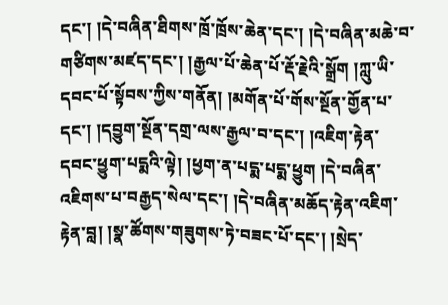དང་། །དེ་བཞིན་ཐིགས་ཁྲོ་ཁྲོས་ཆེན་དང་། །དེ་བཞིན་མཆེ་བ་གཙིགས་མཛད་དང་། །རྒྱལ་པོ་ཆེན་པོ་རྡོ་རྗེའི་སྒྲོག །ཀླུ་ཡི་དབང་པོ་སྟོབས་ཀྱིས་གནོན། །མགོན་པོ་གོས་སྔོན་གྱོན་པ་དང་། །དབྱུག་སྔོན་དགྲ་ལས་རྒྱལ་བ་དང་། །འཇིག་རྟེན་དབང་ཕྱུག་པདྨའི་ལྟེ། །ཕྱག་ན་པདྨ་པདྨ་ཕྱུག །དེ་བཞིན་འཇིགས་པ་བརྒྱད་སེལ་དང་། །དེ་བཞིན་མཆོད་རྟེན་འཇིག་རྟེན་བླ། །སྣ་ཚོགས་གཟུགས་ཏེ་བཟང་པོ་དང་། །སྲེད་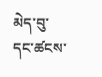མེད་བུ་དང་ཚངས་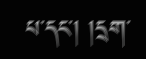པ་དང་། །དྲག་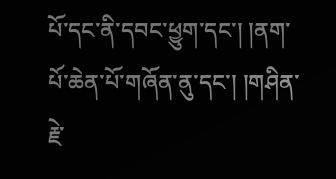པོ་དང་ནི་དབང་ཕྱུག་དང་། །ནག་པོ་ཆེན་པོ་གཞོན་ནུ་དང་། །གཤིན་རྗེ་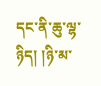དང་ནི་ཆུ་ལྷ་ཉིད། །ཉི་མ་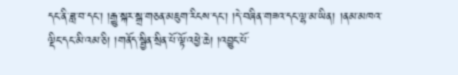དང་ནི་ཟླ་བ་དང་། །རྒྱུ་སྐར་སྒྲ་གཅན་མཇུག་རིངས་དང་། །དེ་བཞིན་གཟའ་དང་ལྷ་མ་ཡིན། །ནམ་མཁའ་ལྡིང་དང་མི་འམ་ཅི། །གནོད་སྦྱིན་སྲིན་པོ་ལྟོ་འཕྱེ་ཆེ། །འབྱུང་པོ་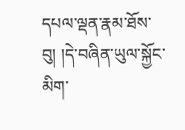དཔལ་ལྡན་རྣམ་ཐོས་བུ། །དེ་བཞིན་ཡུལ་སྐྱོང་མིག་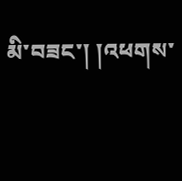མི་བཟང་། །འཕགས་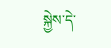སྐྱེས་དེ་